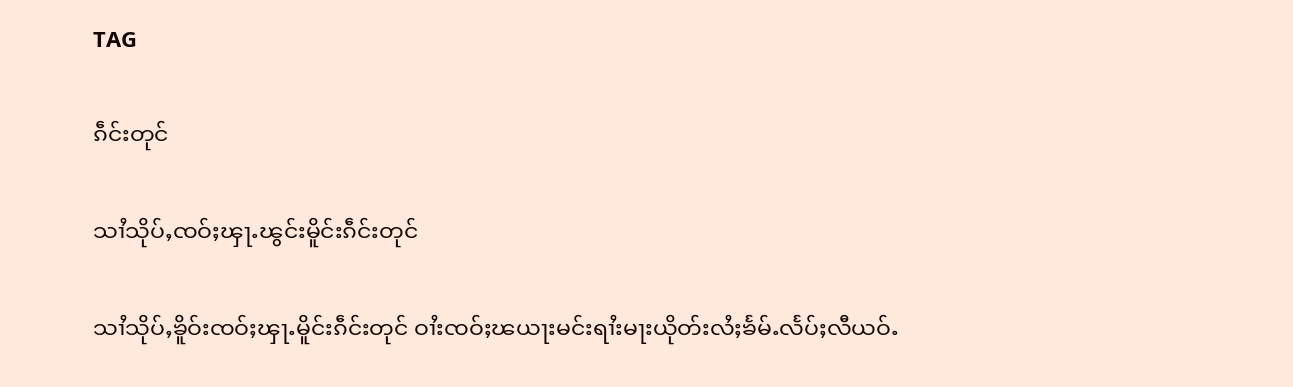TAG

ၵဵင်းတုင်

သၢႆသိုပ်ႇၸဝ်ႈၾႃႉၽွင်းမိူင်းၵဵင်းတုင်

သၢႆသိုပ်ႇၶိူဝ်းၸဝ်ႈၾႃႉမိူင်းၵဵင်းတုင် ဝၢႆးၸဝ်ႈၽယႃးမင်းရၢႆးမႃးယိုတ်းလႆႈၶႅမ်ႉလႅပ်ႈလီယဝ်ႉ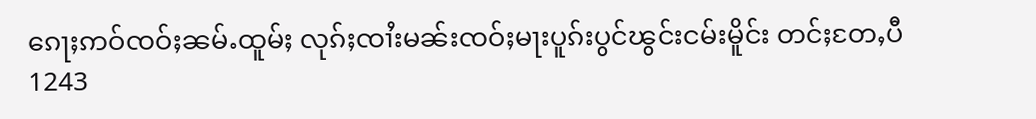ၵေႃႈဢဝ်ၸဝ်ႈၼမ်ႉထူမ်ႈ လုၵ်ႈၸၢႆးမၼ်းၸဝ်ႈမႃးပူၵ်းပွင်ၽွင်းငမ်းမိူင်း တင်ႈတႄႇပီ1243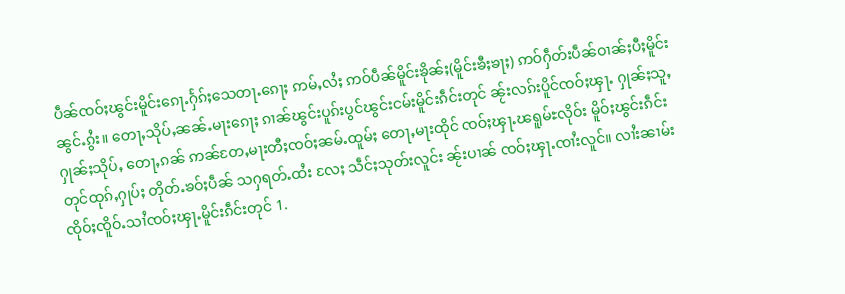ပဵၼ်ၸဝ်ႈၽွင်းမိူင်းၵေႃႉႁႅၵ်ႈသေတႃႉၵေႃႈ ဢမ်ႇလႆႈ ဢဝ်ပဵၼ်မိူင်းၶိုၼ်ႈ(မိူင်းၶီႈၶႃႈ) ဢဝ်ႁဵတ်းပဵၼ်ဝၢၼ်ႈပီႈမိူင်းၼွင်ႉၵွႆး။ တေႃႇသိုပ်ႇၼၼ်ႉမႃးၵေႃႈ ၵၢၼ်ၽွင်းပူၵ်းပွင်ၽွင်းငမ်းမိူင်းၵဵင်းတုင် ၼႂ်းလၵ်းပိူင်ၸဝ်ႈၾႃႉ ႁုၼ်ႈသူႇႁုၼ်ႈသိုပ်ႇ တေႃႇၵၼ် ဢၼ်တႄႇမႃးတီႈၸဝ်ႈၼမ်ႉထူမ်ႈ တေႃႇမႃးထိုင် ၸဝ်ႈၾႃႉၽရူမ်ႊလိုဝ်း မိူဝ်ႈၽွင်းၵဵင်းတုင်ထုၵ်ႇႁုပ်ႈ တိုတ်ႉၶဝ်ႈပဵၼ် သႁရတ်ႉထႆး လႄႈ သဵင်ႈသုတ်းလူင်း ၼႂ်းပၢၼ် ၸဝ်ႈၾႃႉၸၢႆးလူင်။ လၢႆးၼၢမ်းၸိုဝ်ႈၸိူဝ်ႉသၢႆၸဝ်ႈၾႃႉမိူင်းၵဵင်းတုင် 1.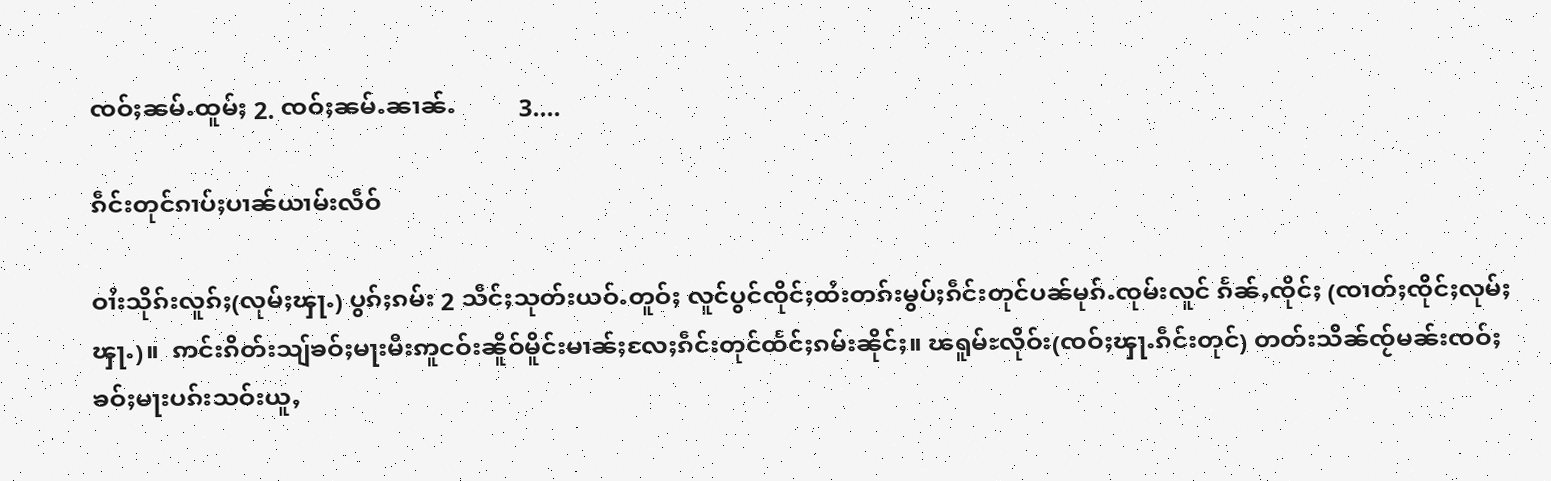ၸဝ်ႈၼမ်ႉထူမ်ႈ 2. ၸဝ်ႈၼမ်ႉၼၢၼ်ႉ          3....

ၵဵင်းတုင်ၵၢပ်ႈပၢၼ်ယၢမ်းလဵဝ်

ဝၢႆးသိုၵ်းလူၵ်ႈ(လုမ်ႈၾႃႉ) ပွၵ်ႈၵမ်း 2 သဵင်ႈသုတ်းယဝ်ႉတူဝ်ႈ လူင်ပွင်ၸိုင်ႈထႆးတၵ်းမွပ်ႈၵဵင်းတုင်ပၼ်မုၵ်ႉၸုမ်းလူင် ၵႅၼ်ႇၸိုင်ႈ (ၸၢတ်ႈၸိုင်ႈလုမ်ႈၾႃႉ)။  ဢင်းၵိတ်းသျ်ၶဝ်ႈမႃးမီးဢူငဝ်းၼိူဝ်မိူင်းမၢၼ်ႈလႄႈၵဵင်းတုင်ထႅင်ႈၵမ်းၼိုင်ႈ။ ၽရူမ်ႊလိုဝ်း(ၸဝ်ႈၾႃႉၵဵင်းတုင်) တတ်းသိၼ်ၸႂ်မၼ်းၸဝ်ႈၶဝ်ႈမႃးပၵ်းသဝ်းယူႇ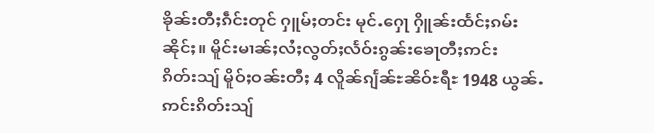ၶိုၼ်းတီႈၵဵင်းတုင် ႁူမ်ႈတင်း မုင်ႉႁေႃ ႁိူၼ်းထႅင်ႈၵမ်းၼိုင်ႈ။ မိူင်းမၢၼ်ႈလႆႈလွတ်ႈလႅဝ်းၵွၼ်းၶေႃတီႈဢင်းၵိတ်းသျ် မိူဝ်ႈဝၼ်းတီႈ 4 လိူၼ်ၵျႅၼ်ႊၼိဝ်ႊရီႊ 1948 ယွၼ်ႉ ဢင်းၵိတ်းသျ်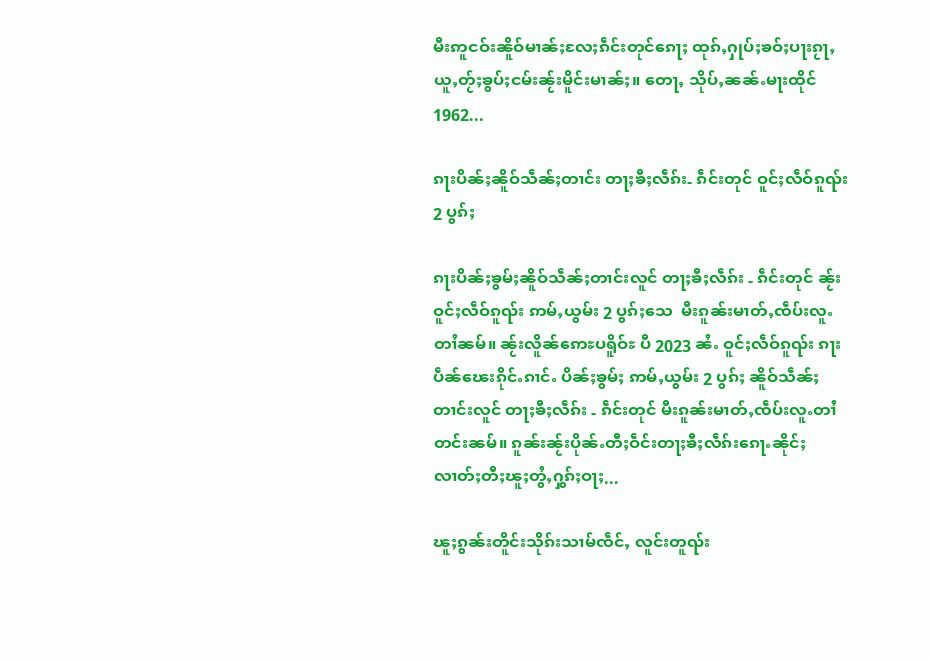မီးဢူငဝ်းၼိူဝ်မၢၼ်ႈလႄႈၵဵင်းတုင်ၵေႃႈ ထုၵ်ႇႁုပ်ႈၶဝ်ႈပႃးၵႂႃႇယူႇတႂ်ႈၶွပ်ႈငမ်းၼႂ်းမိူင်းမၢၼ်ႈ။ တေႃႇ သိုပ်ႇၼၼ်ႉမႃးထိုင် 1962...

ၵႃးပိၼ်ႈၼိူဝ်သဵၼ်ႈတၢင်း တႃႈၶီႈလဵၵ်း- ၵဵင်းတုင် ဝူင်ႈလဵဝ်ၵူၺ်း 2 ပွၵ်ႈ

ၵႃးပိၼ်ႈၶွမ်ႈၼိူဝ်သဵၼ်ႈတၢင်းလူင် တႃႈၶီႈလဵၵ်း - ၵဵင်းတုင် ၼႂ်းဝူင်ႈလဵဝ်ၵူၺ်း ဢမ်ႇယွမ်း 2 ပွၵ်ႈသေ  မီးၵူၼ်းမၢတ်ႇၸဵပ်းလူႉတၢႆၼမ်။ ၼႂ်းလိူၼ်ဢေႊပရိူဝ်ႊ ပီ 2023 ၼႆႉ ဝူင်ႈလဵဝ်ၵူၺ်း ၵႃးပဵၼ်ၽေးၵိုင်ႉၵၢင်ႉ ပိၼ်ႈၶွမ်ႈ ဢမ်ႇယွမ်း 2 ပွၵ်ႈ ၼိူဝ်သဵၼ်ႈတၢင်းလူင် တႃႈၶီႈလဵၵ်း - ၵဵင်းတုင် မီးၵူၼ်းမၢတ်ႇၸဵပ်းလူႉတၢႆတင်းၼမ်။ ၵူၼ်းၼႂ်းပိုၼ်ႉတီႈဝဵင်းတႃႈၶီႈလဵၵ်းၵေႃႉၼိုင်ႈ လၢတ်ႈတီႈၽူႈတွႆႇႁွၵ်ႈဝႃႈ...

ၽူႈၵွၼ်းတိူင်းသိုၵ်းသၢမ်ၸဵင်ႇ လူင်းတူၺ်း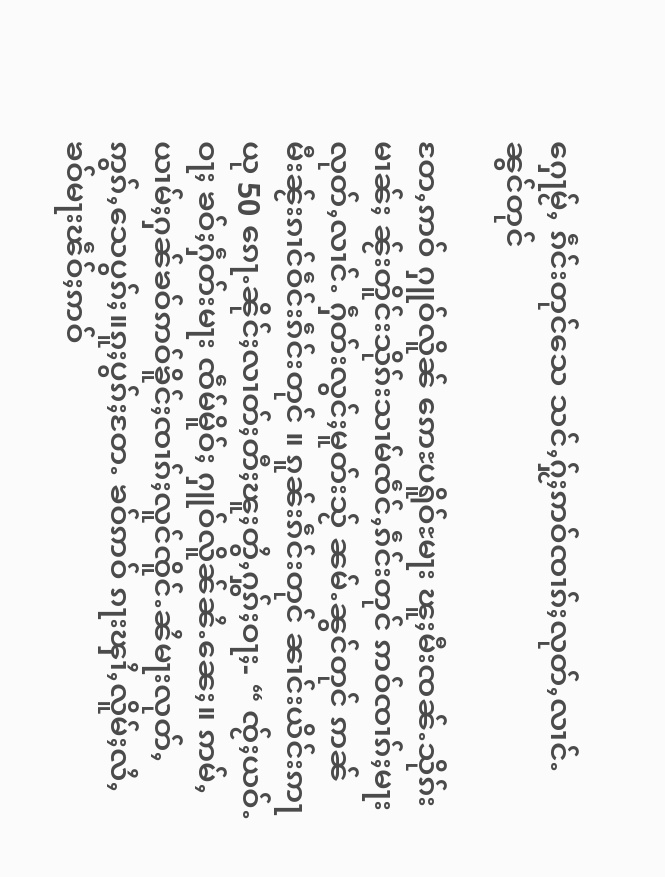ႁေႃမႂ်ႇ ၵဵင်းတုင်သေ သင်ႇႁႂ်ႈဢဝ်ၸၢၵ်ႈလုတ်ႇလၢင်ႉၼွင်တုင်

တႄႇဢဝ် ႁူဝ်လိူၼ် ဢေႊပရိူဝ်ႊမႃး ၽူႈမီးၸၼ်ႉသိုၵ်းမၢၼ်ႈ ၼႂ်းတိူင်းသိုၵ်းသၢမ်ၸဵင်ႇၵဵင်းတုင် ဢဝ်ၸၢၵ်ႈမႃးလုတ်ႇလၢင်ႉ ႁဵတ်းလွင်ႈမူတ်းသႂ် ၼမ်ႉၼွင်တုင် ဢၼ်မီးၼႂ်းၵၢင်ဝဵင်းၵဵင်းတုင် ။ ၵူၼ်းၵဵင်းတုင် ၼၢင်းယိင်းဢႃယု 50 ၵေႃႉၼိုင်ႈလၢတ်ႈတီႈၽူႈတွႆႇႁွၵ်ႈဝႃႈ- “ ၸႂ်ႈယဝ်ႉဝႃႈ ၶဝ်ႈႁဵတ်းမႃး ၸဵမ်မိူဝ်ႈ ႁူဝ်လိူၼ်ၼႆႉၼေႈ။ ဢမ်ႇယၢမ်ႈႁၼ်ၶဝ်ဢဝ်ၶိူင်ႈၸၢၵ်ႈလူင်ၸိူင်ႉၼႆမႃးလုတ်ႇဢွၵ်ႇသေပွၵ်ႈ။ၵူႈပွၵ်ႈတႄႉ ၶဝ်ဢဝ် ၵႃးၾၢႆႇလိူမ်ႈလႆႇၶဝ်မႃးၽဵဝ်ႈဢဝ်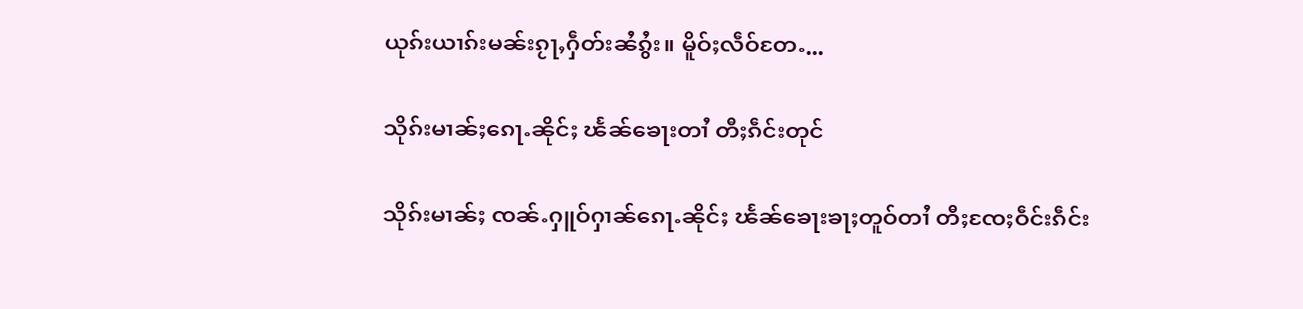ယုၵ်းယၢၵ်းမၼ်းၵႂႃႇႁဵတ်းၼႆၵွႆး။ မိူဝ်ႈလဵဝ်တႄႉ...

သိုၵ်းမၢၼ်ႈၵေႃႉၼိုင်ႈ ၽႅၼ်ၶေႃးတၢႆ တီႈၵဵင်းတုင်

သိုၵ်းမၢၼ်ႈ ၸၼ်ႉႁူဝ်ႁၢၼ်ၵေႃႉၼိုင်ႈ ၽႅၼ်ၶေႃးၶႃႈတူဝ်တၢႆ တီႈၸႄႈဝဵင်းၵဵင်း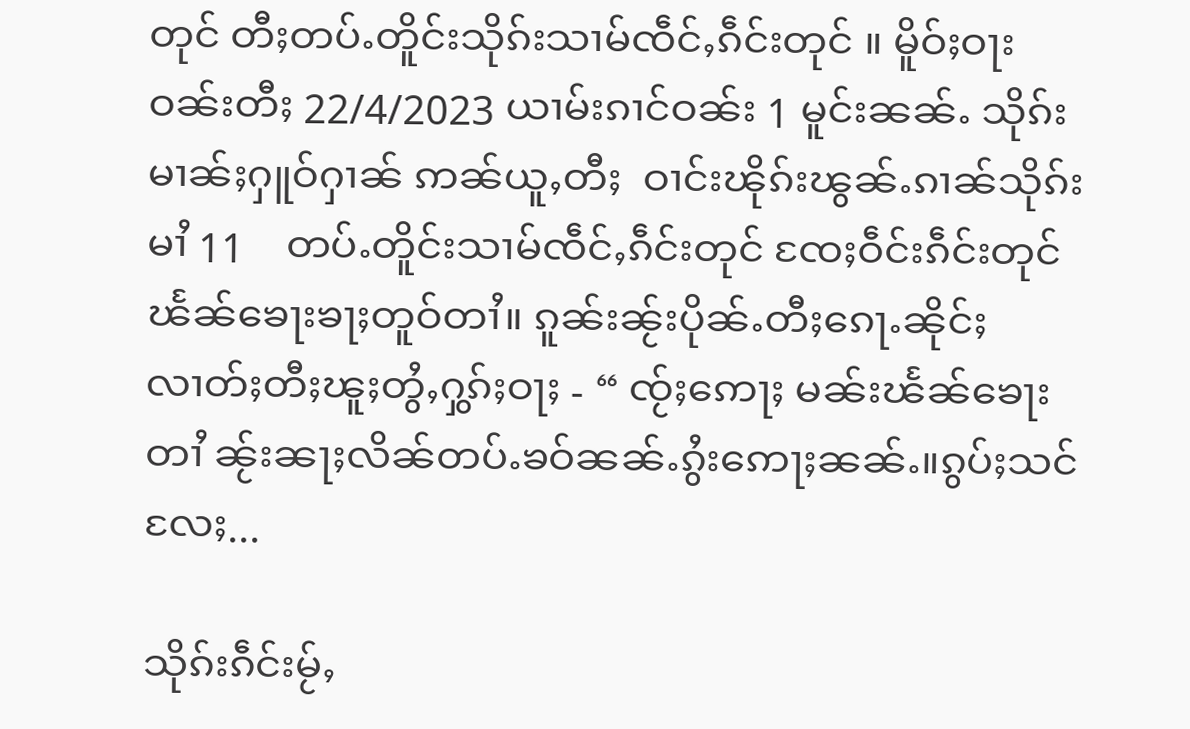တုင် တီႈတပ်ႉတိူင်းသိုၵ်းသၢမ်ၸဵင်ႇၵဵင်းတုင် ။ မိူဝ်ႈဝႃး ဝၼ်းတီႈ 22/4/2023 ယၢမ်းၵၢင်ဝၼ်း 1 မူင်းၼၼ်ႉ သိုၵ်းမၢၼ်ႈႁူဝ်ႁၢၼ် ဢၼ်ယူႇတီႈ  ဝၢင်းၽိုၵ်းၽွၼ်ႉၵၢၼ်သိုၵ်း မၢႆ 11    တပ်ႉတိူင်းသၢမ်ၸဵင်ႇၵဵင်းတုင် ၸႄႈဝဵင်းၵဵင်းတုင် ၽႅၼ်ၶေႃးၶႃႈတူဝ်တၢႆ။ ၵူၼ်းၼႂ်းပိုၼ်ႉတီႈၵေႃႉၼိုင်ႈလၢတ်ႈတီႈၽူႈတွႆႇႁွၵ်ႈဝႃႈ - “ ၸႂ်ႈဢေႃႈ မၼ်းၽႅၼ်ၶေႃးတၢႆ ၼႂ်းၼႃႈလိၼ်တပ်ႉၶဝ်ၼၼ်ႉၵွႆးဢေႃႈၼၼ်ႉ။ၵွပ်ႈသင်လႄႈ...

သိုၵ်းၵဵင်းမႂ်ႇ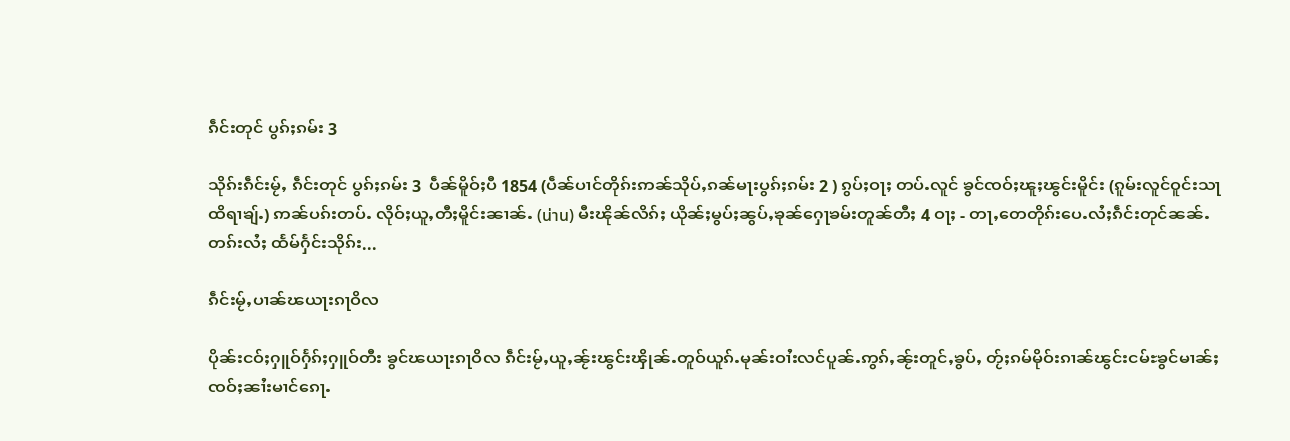ၵဵင်းတုင် ပွၵ်ႈၵမ်း 3

သိုၵ်းၵဵင်းမႂ်ႇ ၵဵင်းတုင် ပွၵ်ႈၵမ်း 3  ပဵၼ်မိူဝ်ႈပီ 1854 (ပဵၼ်ပၢင်တိုၵ်းဢၼ်သိုပ်ႇၵၼ်မႃးပွၵ်ႈၵမ်း 2 ) ၵွပ်ႈဝႃႈ တပ်ႉလူင် ၶွင်ၸဝ်ႈၽူႈၽွင်းမိူင်း (ၵူမ်းလူင်ဝူင်းသႃထိရၢၶျ်ႉ) ဢၼ်ပၵ်းတပ်ႉ လိုဝ်ႈယူႇတီႈမိူင်းၼၢၼ်ႉ (น่าน) မီးၽိုၼ်လိၵ်ႈ ယိုၼ်ႈမွပ်ႈၼွပ်ႇၶုၼ်ႁေႃၶမ်းတူၼ်တီႈ 4 ဝႃႈ - တႃႇတေတိုၵ်းပေႉလႆႈၵဵင်းတုင်ၼၼ်ႉ တၵ်းလႆႈ ထႅမ်ႁႅင်းသိုၵ်း...

ၵဵင်းမႂ်ႇပၢၼ်ၽယႃးၵႃဝိလ

ပိုၼ်းငဝ်ႈႁူဝ်ႁႅၵ်ႈႁူဝ်တီး ၶွင်ၽယႃးၵႃဝိလ ၵဵင်းမႂ်ႇယူႇၼႂ်းၽွင်းၾိုၼ်ႉတူဝ်ယူၵ်ႉမုၼ်းဝၢႆးလင်ပူၼ်ႉဢွၵ်ႇၼႂ်းတူင်ႇၶွပ်ႇ တႂ်ႈၵမ်မိုဝ်းၵၢၼ်ၽွင်းငမ်ႊၶွင်မၢၼ်ႈ ၸဝ်ႈၼၢႆးမၢင်ၵေႃႉ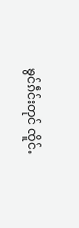ၶွင်ၵဵင်းတုင် ၸိူင်ႉ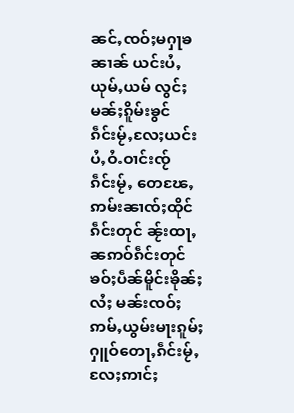ၼင်ႇၸဝ်ႈမႁႃၶၼၢၼ် ယင်းပႆႇယုမ်ႇယမ် လွင်ႈမၼ်ႈၵိူမ်းၶွင်ၵဵင်းမႂ်ႇလႄႈယင်းပႆႇဝႆႉဝၢင်းၸႂ်ၵဵင်းမႂ်ႇ တေၽႄႇဢမ်းၼၢၸ်ႈထိုင်ၵဵင်းတုင် ၼႂ်းထႃႇၼဢဝ်ၵဵင်းတုင် ၶဝ်ႈပဵၼ်မိူင်းၶိုၼ်ႈလႆႈ မၼ်းၸဝ်ႈဢမ်ႇယွမ်းမႃးၵူမ်ႈႁူဝ်တေႃႇၵဵင်းမႂ်ႇ လႄႈဢၢင်ႈ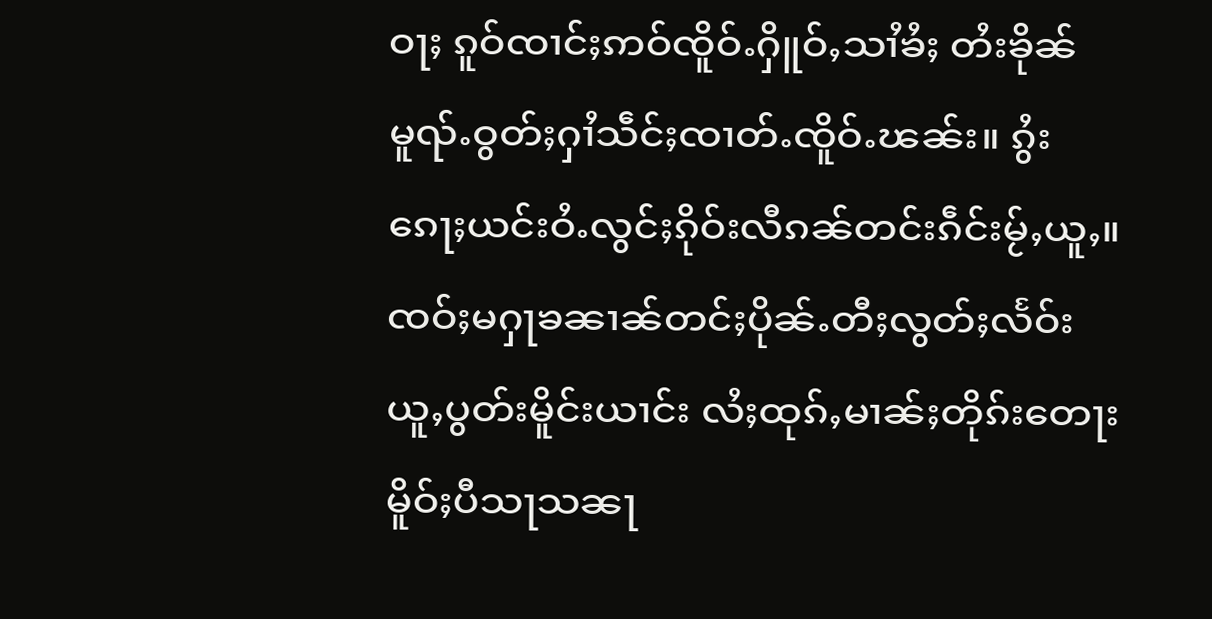ဝႃႈ ၵူဝ်ၸၢင်ႈဢဝ်ၸိူဝ်ႉႁိူဝ်ႇသၢႆၶႆႈ တႆးၶိုၼ်မူၺ်ႉဝွတ်ႈႁၢႆသဵင်ႈၸၢတ်ႉၸိူဝ်ႉၽၼ်း။ ၵွႆးၵေႃႈယင်းဝႆႉလွင်ႈၵိုဝ်းလီၵၼ်တင်းၵဵင်းမႂ်ႇယူႇ။ ၸဝ်ႈမႁႃၶၼၢၼ်တင်ႈပိုၼ်ႉတီႈလွတ်ႈလႅဝ်းယူႇပွတ်းမိူင်းယၢင်း လႆႈထုၵ်ႇမၢၼ်ႈတိုၵ်းတေႃး မိူဝ်ႈပီသႃသၼႃ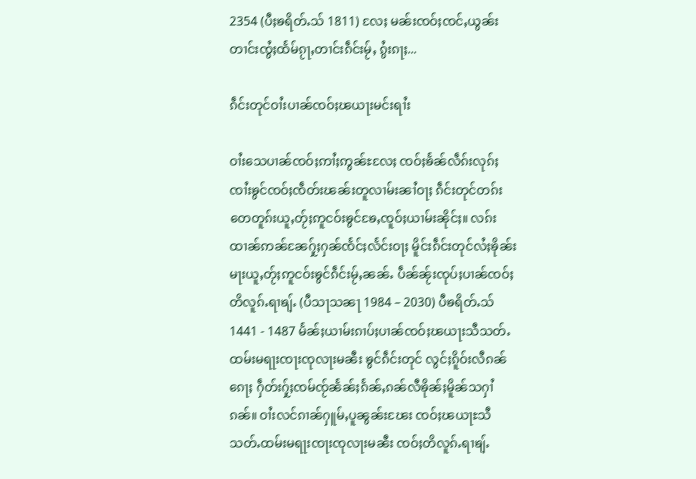2354 (ပီႈၶရိတ်ႉသ် 1811) လႄႈ မၼ်းၸဝ်ႈၸင်ႇယွၼ်းတၢင်းၸွႆႈထႅမ်ၵႂႃႇတၢင်းၵဵင်းမႂ်ႇ ၵွႆးၵႃႈ...

ၵဵင်းတုင်ဝၢႆးပၢၼ်ၸဝ်ႈၽယႃးမင်းရၢႆး

ဝၢႆးသေပၢၼ်ၸဝ်ႈဢၢႆႈဢွၼ်ႊလႄႈ ၸဝ်ႈၶႅၼ်လဵၵ်းလုၵ်ႈၸၢႆးၶွင်ၸဝ်ႈၸဵတ်းၽၼ်းတူလၢမ်းၼၢႆဝႃႈ ၵဵင်းတုင်တၵ်း တေတူၵ်းယူႇတႂ်ႈဢူငဝ်းၶွင်ၶႄႇၸူဝ်ႈယၢမ်းၼိုင်ႈ။ လၵ်းထၢၼ်ဢၼ်ၼႄႁႂ်ႈႁၼ်ၸႅင်ႈလႅင်းဝႃႈ မိူင်းၵဵင်းတုင်လႆႈၶိုၼ်း မႃးယူႇတႂ်ႈဢူငဝ်းၶွင်ၵဵင်းမႂ်ႇၼၼ်ႉ ပဵၼ်ၼႂ်းၸုပ်ႈပၢၼ်ၸဝ်ႈတိလူၵ်ႉရၢၶျ်ႉ (ပီသႃသၼႃ 1984 – 2030) ပီၶရိတ်ႉသ် 1441 - 1487 မႅၼ်ႈယၢမ်းၵၢပ်ႈပၢၼ်ၸဝ်ႈၽယႃးသီသတ်ႉထမ်းမရႃးၸႃးၸုလႃးမၼီး ၶွင်ၵဵင်းတုင် လွင်ႈၵိူဝ်းလီၵၼ် ၵေႃႈ ႁဵတ်းႁႂ်ႈၸမ်ၸႂ်ၼႅၼ်ႈၵႅၼ်ႇၵၼ်လီၶိုၼ်ႈမိူၼ်သႁၢႆၵၼ်။ ဝၢႆးလင်ၵၢၼ်ႁူမ်ႇပူၼွၼ်းၽႄး ၸဝ်ႈၽယႃႊသီသတ်ႉထမ်းမရႃးၸႃးၸုလႃးမၼီး ၸဝ်ႈတိလူၵ်ႉရၢၶျ်ႉ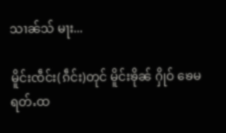သၢၼ်သ် မႃး...

မိူင်းၸဵင်း(ၵဵင်း)တုင် မိူင်းၶိုၼ် ႁိုဝ် ၶေမရတ်ႉထ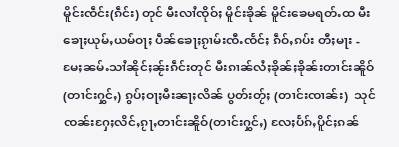မိူင်းၸဵင်း(ၵဵင်း) တုင် မီးလၢႆၸိုဝ်ႈ မိူင်းၶိုၼ် မိူင်းၶေမရတ်ႉထ မီးၶေႃႈယုမ်ႇယမ်ဝႃႈ ပဵၼ်ၶေႃႈၵႂၢမ်းၸီႉၸႅင်ႈ ၵဵဝ်ႇၵပ်း တီႈမႃး - မႄႈၼမ်ႉသၢႆၼိုင်ႈၼႂ်းၵဵင်းတုင် မီးၵၢၼ်လႆႈၶိုၼ်ႈၶိုၼ်းတၢင်းၼိူဝ်(တၢင်းႁွင်ႇ) ၵွပ်ႈဝႃႈမီးၼႃႈလိၼ် ပွတ်းတႂ်ႈ (တၢင်းၸၢၼ်း)  သုင်ၸၼ်းႁႄႈလိင်ႇၵႂႃႇတၢင်းၼိူဝ်(တၢင်းႁွင်ႇ) လႄႈပႅၵ်ႇပိူင်ႈၵၼ်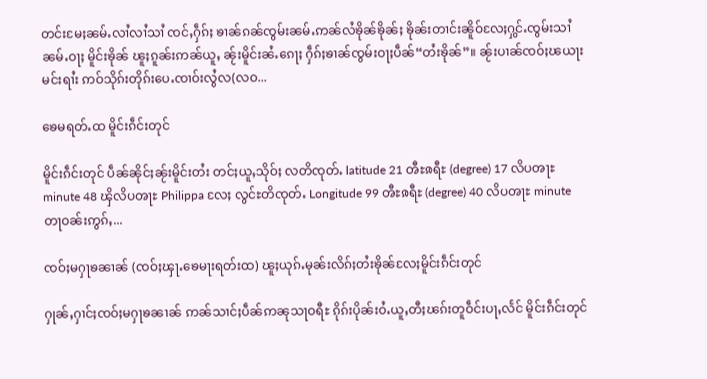တင်းမႄႈၼမ်ႉလၢႆလၢႆသၢႆ ၸင်ႇႁဵၵ်ႈ ၶၢၼ်ၵၼ်ၸွမ်းၼမ်ႉဢၼ်လႆၶိုၼ်ၶိုၼ်ႈ ၶိုၼ်းတၢင်းၼိူဝ်လႄႈႁွင်ႉၸွမ်းသၢႆၼမ်ႉဝႃႈ မိူင်းၶိုၼ် ၽူႈၵူၼ်းဢၼ်ယူႇ ၼႂ်းမိူင်းၼႆႉၵေႃႈ ႁဵၵ်ႈၶၢၼ်ၸွမ်းဝႃႈပဵၼ်“တႆးၶိုၼ်”။ ၼႂ်းပၢၼ်ၸဝ်ႈၽယႃးမင်းရၢႆး ဢဝ်သိုၵ်းတိုၵ်းပေႉၸၢဝ်းလွႆလ(လဝ...

ၶေမရတ်ႉထ မိူင်းၵဵင်းတုင်

မိူင်းၵဵင်းတုင် ပဵၼ်ၼိုင်ႈၼႂ်းမိူင်းတႆး တင်ႈယူႇသိုဝ်ႈ လတိၸုတ်ႉ latitude 21 ၻီႊၷရီႊ (degree) 17 လိပၻႃႊ minute 48 ၾိလိပၻႃႊ Philippa လႄႈ လွင်ႊတိၸုတ်ႉ Longitude 99 ၻီႊၷရီႊ (degree) 40 လိပၻႃႊ minute တႃဝၼ်းဢွၵ်ႇ...

ၸဝ်ႈမႁႃၶၼၢၼ် (ၸဝ်ႈၾႃႉၶေမႃးရတ်းထ) ၽူႈယုၵ်ႉမုၼ်းလိၵ်ႈတႆးၶိုၼ်လႄႈမိူင်းၵဵင်းတုင်

ႁုၼ်ႇႁၢင်ႈၸဝ်ႈမႁႃၶၼၢၼ် ဢၼ်သၢင်ႈပဵၼ်ဢၼုသႃဝရီႊ ၵိုၵ်းပိုၼ်းဝႆႉယူႇတီႈၽၵ်းတူဝဵင်းပႃႇလႅင် မိူင်းၵဵင်းတုင်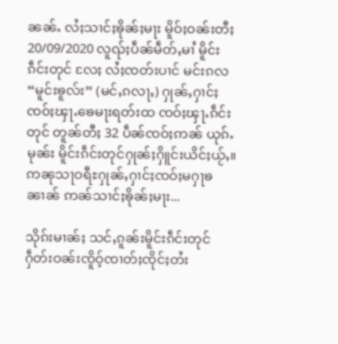ၼၼ်ႉ လႆႈသၢင်ႈၶိုၼ်ႈမႃး မိူဝ်ႈဝၼ်းတီႈ 20/09/2020 လူၺ်ႈပဵၼ်မဵတ်ႇမၢႆ မိူင်းၵဵင်းတုင် လႄႈ လႆႈၸတ်းပၢင် မင်းၵလ “မူင်းၶူလ်း” (မင်ႇၵလႃႇ) ႁုၼ်ႇႁၢင်ႈ ၸဝ်ႈၾႃႉၶေမႃးရတ်းထ ၸဝ်ႈၾႃႉၵဵင်းတုင် တူၼ်တီႈ 32 ပဵၼ်ၸဝ်ႈဢၼ် ယုၵ်ႉမုၼ်း မိူင်းၵဵင်းတုင်ႁုၼ်ႈႁိူင်းယိင်ႈယႂ်ႇ။ ဢၼုသႃဝရီႊႁုၼ်ႇႁၢင်ႈၸဝ်ႈမႁႃၶၼၢၼ် ဢၼ်သၢင်ႈၶိုၼ်ႈမႃး...

သိုၵ်းမၢၼ်ႈ သင်ႇၵူၼ်းမိူင်းၵဵင်းတုင် ႁဵတ်းဝၼ်းၸိူဝ့်ၸၢတ်ႈၸိုင်ႈတႆး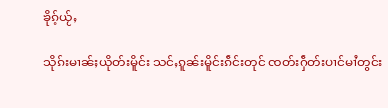ၶိုၵ့်ယႂ်ႇ

သိုၵ်းမၢၼ်ႈယိုတ်းမိူင်း သင်ႇၵူၼ်းမိူင်းၵဵင်းတုင် ၸတ်းႁဵတ်းပၢင်မၢႆတွင်း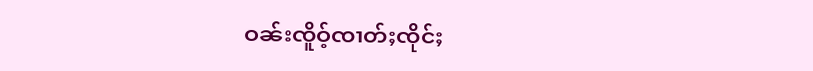ဝၼ်းၸိူဝ့်ၸၢတ်ႈၸိုင်ႈ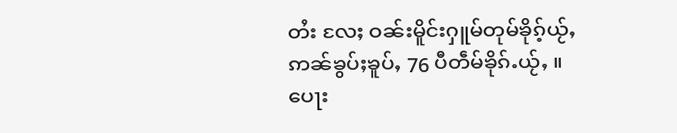တႆး လႄႈ ဝၼ်းမိူင်းႁူမ်တုမ်ၶိုၵ့်ယႂ်ႇ ဢၼ်ၶွပ်ႈၶူပ်ႇ 76 ပီတဵမ်ၶိုၵ်ႉယႂ်ႇ ။ ပေႃး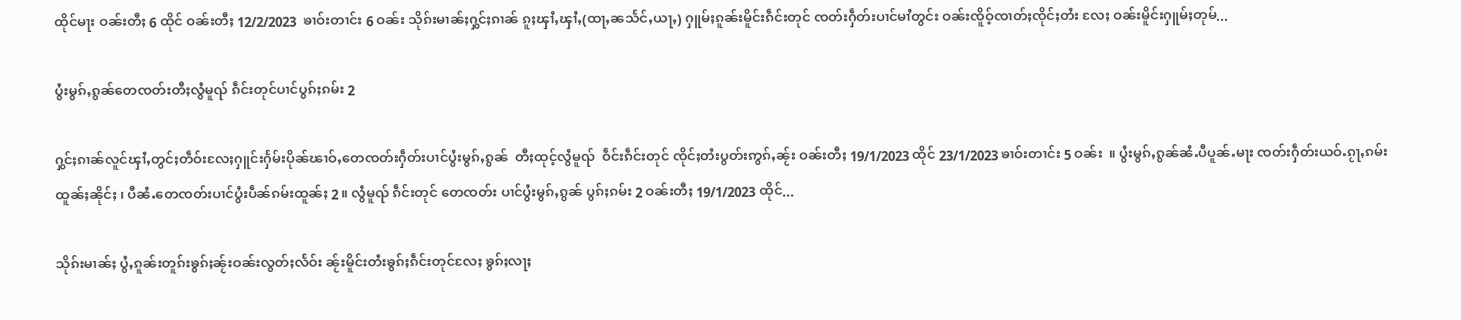ထိုင်မႃး ဝၼ်းတီႈ 6 ထိုင် ဝၼ်းတီႈ 12/2/2023  ၶၢဝ်းတၢင်း 6 ဝၼ်း သိုၵ်းမၢၼ်ႈႁွင်ႈၵၢၼ် ၵူႈၾၢႆႇၾၢႆႇ(ထႃႇၼသႅင်ႇယႃႇ) ႁူမ်ႈၵူၼ်းမိူင်းၵဵင်းတုင် ၸတ်းႁဵတ်းပၢင်မၢႆတွင်း ဝၼ်းၸိူဝ့်ၸၢတ်ႈၸိုင်ႈတႆး လႄႈ ဝၼ်းမိူင်းႁူမ်ႈတုမ်...

ပွႆးမွၵ်ႇၵွၼ်တေၸတ်းတီႈလွႆမူၺ် ၵဵင်းတုင်ပၢင်ပွၵ်ႈၵမ်း 2

ႁွင်ႈၵၢၼ်လူင်ၾၢႆႇတွင်ႈတဵဝ်းလႄႈႁူင်းႁႅမ်းပိုၼ်ၽၢဝ်ႇတေၸတ်းႁဵတ်းပၢင်ပွႆးမွၵ်ႇၵွၼ်  တီႈထုင့်လွႆမူၺ်  ဝဵင်းၵဵင်းတုင် ၸိုင်ႈတႆးပွတ်းဢွၵ်ႇၼႂ်း ဝၼ်းတီႈ 19/1/2023 ထိုင် 23/1/2023 ၶၢဝ်းတၢင်း 5 ဝၼ်း  ။ ပွႆးမွၵ်ႇၵွၼ်ၼႆႉပီပူၼ်ႉမႃး ၸတ်းႁဵတ်းယဝ်ႉၵႂႃႇၵမ်းထူၼ်ႈၼိုင်ႈ ၊ ပီၼႆႉတေၸတ်းပၢင်ပွႆးပဵၼ်ၵမ်းထူၼ်ႈ 2 ။ လွႆမူၺ် ၵဵင်းတုင် တေၸတ်း ပၢင်ပွႆးမွၵ်ႇၵွၼ် ပွၵ်ႈၵမ်း 2 ဝၼ်းတီႈ 19/1/2023 ထိုင်...

သိုၵ်းမၢၼ်ႈ ပွႆႇၵူၼ်းတူၵ်းၶွၵ်ႈၼႂ်းဝၼ်းလွတ်ႈလႅဝ်း ၼႂ်းမိူင်းတႆးၶွၵ်ႈၵဵင်းတုင်လႄႈ ၶွၵ်ႈလႃႈ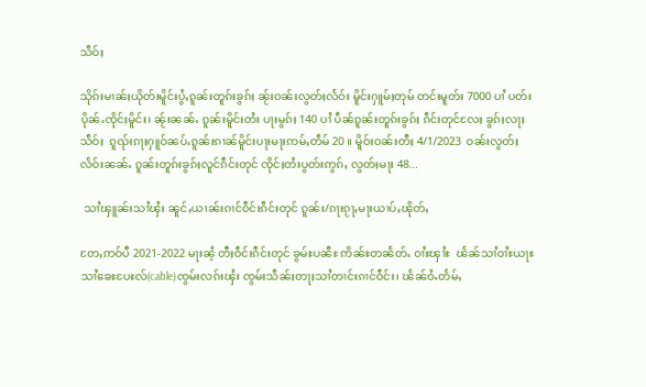သဵဝ်ႈ

သိုၵ်းမၢၼ်ႈယိုတ်းမိူင်းပွႆႇၵူၼ်းတူၵ်းၶွၵ်ႈ ၼႂ်းဝၼ်းလွတ်ႈလႅဝ်း မိူင်းႁူမ်ႈတုမ် တင်းမူတ်း 7000 ပၢႆ ပတ်းပိုၼ်ႉၸိုင်ႈမိူင်း၊ ၼႂ်းၼၼ်ႉ ၵူၼ်းမိူင်းတႆး ပႃးမွၵ်ႈ 140 ပၢႆ ပဵၼ်ၵူၼ်းတူၵ်းၶွၵ်ႈ ၵဵင်းတုင်လႄႈ ၶွၵ်ႈလႃႈသဵဝ်ႈ  ၵူၺ်းၵႃႈႁူဝ်ၼပ်ႉၵူၼ်းၵၢၼ်မိူင်းပႃးမႃးဢမ်ႇတဵမ် 20 ။ မိူဝ်းဝၼ်းတီႈ 4/1/2023  ဝၼ်းလွတ်ႈလႅဝ်းၼၼ်ႉ ၵူၼ်းတူၵ်းၶွၵ်ႈလူင်ၵဵင်းတုင် ၸိုင်ႈတႆးပွတ်းဢွၵ်ႇ လွတ်ႈမႃး 48...

 သၢႆၾူၼ်းသၢႆၾႆး ၼူင်ႇယၢၼ်းၵၢင်ဝဵင်းၵဵင်းတုင် ၵူၼ်း/ၵႃးၵႂႃႇမႃးယၢပ်ႇၽိုတ်ႇ

တႄႇဢဝ်ပီ 2021-2022 မႃးၼႆ့ တီႈဝဵင်းၵဵင်းတုင် ၶွမ်ႊပၼီႊ ဢိၼ်ႊတၼႅတ်ႉ ဝၢႆႊၾၢႆႊ  ၽႅၼ်သၢႆဝၢႆႊယႃႊ သၢႆၶေႊပႄႊလ်(cable)ၸွမ်းလၵ်းၾႆး ၸွမ်းသဵၼ်ႈတႃႈသၢႆတၢင်းၵၢင်ဝဵင်း၊ ၽႅၼ်ဝႆႉတႅမ်ႇ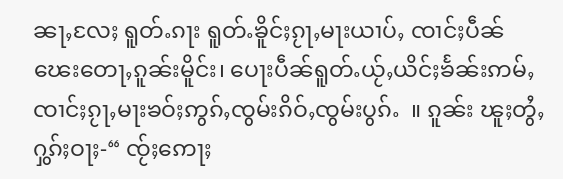ၼႃႇလႄႈ ရူတ်ႉၵႃး ရူတ်ႉၶိူင်ႈၵႂႃႇမႃးယၢပ်ႇ ၸၢင်ႈပဵၼ်ၽေးတေႃႇၵူၼ်းမိူင်း၊ ပေႃးပဵၼ်ရူတ်ႉယႂ်ႇယိင်ႈၶႅၼ်းဢမ်ႇၸၢင်ႈၵႂႃႇမႃးၶဝ်ႈဢွၵ်ႇၸွမ်းၵိဝ်ႇၸွမ်းပွၵ်ႉ  ။ ၵူၼ်း ၽူႈတွႆႇႁွၵ်ႈဝႃႈ-“ ၸႂ်ႈဢေႃႈ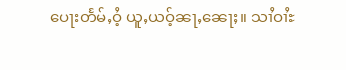ပေႃးတႅမ်ႇဝႆ့ ယူႇယဝ့်ၼႃႇၼေႃႈ။ သၢႆဝၢႆႊ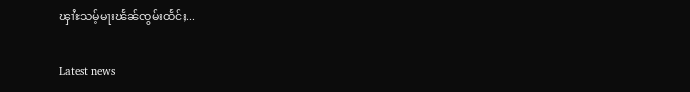ၾၢႆႊသမ့်မႃးၽႅၼ်ၸွမ်းထႅင်ႈ...

Latest news